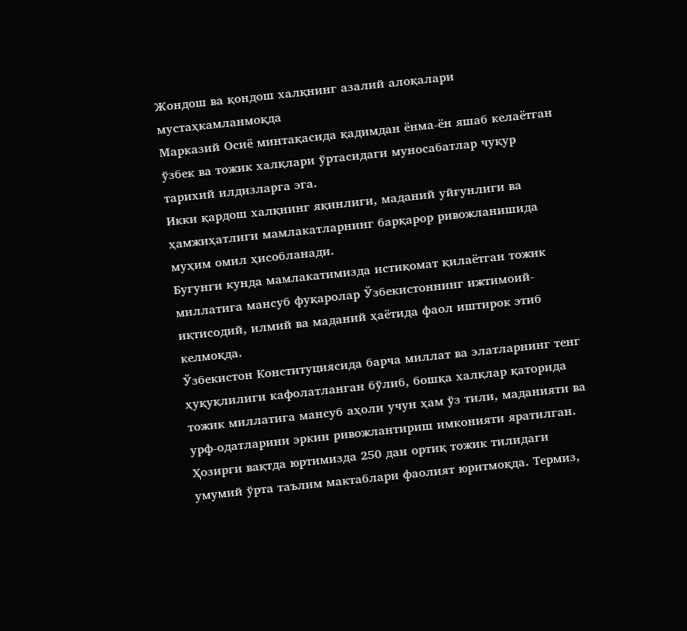Жондош ва қондош халқнинг азалий алоқалари мустаҳкамланмоқда
Марказий Осиё минтақасида қадимдан ёнма-ён яшаб келаётган ўзбек ва тожик халқлари ўртасидаги муносабатлар чуқур тарихий илдизларга эга.
Икки қардош халқнинг яқинлиги, маданий уйғунлиги ва ҳамжиҳатлиги мамлакатларнинг барқарор ривожланишида муҳим омил ҳисобланади.
Бугунги кунда мамлакатимизда истиқомат қилаётган тожик миллатига мансуб фуқаролар Ўзбекистоннинг ижтимоий-иқтисодий, илмий ва маданий ҳаётида фаол иштирок этиб келмоқда.
Ўзбекистон Конституциясида барча миллат ва элатларнинг тенг ҳуқуқлилиги кафолатланган бўлиб, бошқа халқлар қаторида тожик миллатига мансуб аҳоли учун ҳам ўз тили, маданияти ва урф-одатларини эркин ривожлантириш имконияти яратилган. Ҳозирги вақтда юртимизда 250 дан ортиқ тожик тилидаги умумий ўрта таълим мактаблари фаолият юритмоқда. Термиз,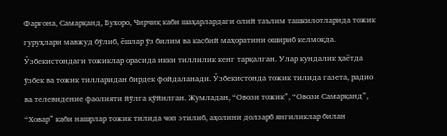Фарғона, Самарқанд, Бухоро, Чирчиқ каби шаҳарлардаги олий таълим ташкилотларида тожик гуруҳлари мавжуд бўлиб, ёшлар ўз билим ва касбий маҳоратини ошириб келмоқда.
Ўзбекистондаги тожиклар орасида икки тиллилик кенг тарқалган. Улар кундалик ҳаётда ўзбек ва тожик тилларидан бирдек фойдаланади. Ўзбекистонда тожик тилида газета, радио ва телевидение фаолияти йўлга қўйилган. Жумладан, “Овози тожик”, “Овози Самарқанд”, “Ховар” каби нашрлар тожик тилида чоп этилиб, аҳолини долзарб янгиликлар билан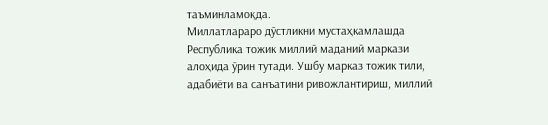таъминламоқда.
Миллатлараро дўстликни мустаҳкамлашда Республика тожик миллий маданий маркази алоҳида ўрин тутади. Ушбу марказ тожик тили, адабиёти ва санъатини ривожлантириш, миллий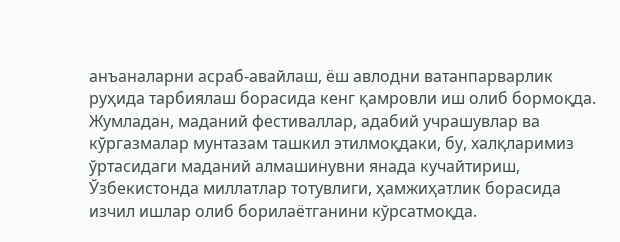анъаналарни асраб-авайлаш, ёш авлодни ватанпарварлик руҳида тарбиялаш борасида кенг қамровли иш олиб бормоқда.
Жумладан, маданий фестиваллар, адабий учрашувлар ва кўргазмалар мунтазам ташкил этилмоқдаки, бу, халқларимиз ўртасидаги маданий алмашинувни янада кучайтириш, Ўзбекистонда миллатлар тотувлиги, ҳамжиҳатлик борасида изчил ишлар олиб борилаётганини кўрсатмоқда.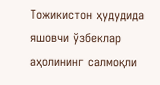Тожикистон ҳудудида яшовчи ўзбеклар аҳолининг салмоқли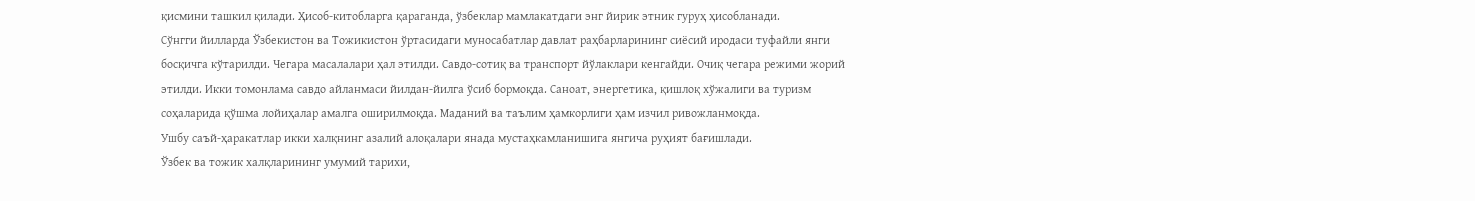қисмини ташкил қилади. Ҳисоб-китобларга қараганда, ўзбеклар мамлакатдаги энг йирик этник гуруҳ ҳисобланади.
Сўнгги йилларда Ўзбекистон ва Тожикистон ўртасидаги муносабатлар давлат раҳбарларининг сиёсий иродаси туфайли янги босқичга кўтарилди. Чегара масалалари ҳал этилди. Савдо-сотиқ ва транспорт йўлаклари кенгайди. Очиқ чегара режими жорий этилди. Икки томонлама савдо айланмаси йилдан-йилга ўсиб бормоқда. Саноат, энергетика, қишлоқ хўжалиги ва туризм соҳаларида қўшма лойиҳалар амалга оширилмоқда. Маданий ва таълим ҳамкорлиги ҳам изчил ривожланмоқда.
Ушбу саъй-ҳаракатлар икки халқнинг азалий алоқалари янада мустаҳкамланишига янгича руҳият бағишлади.
Ўзбек ва тожик халқларининг умумий тарихи,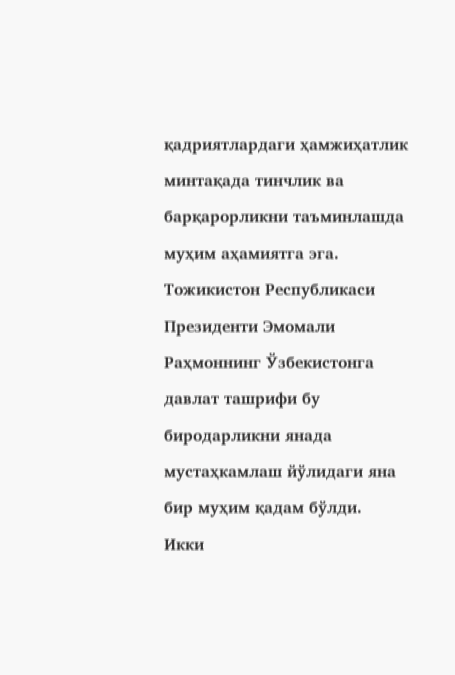қадриятлардаги ҳамжиҳатлик минтақада тинчлик ва барқарорликни таъминлашда муҳим аҳамиятга эга. Тожикистон Республикаси Президенти Эмомали Раҳмоннинг Ўзбекистонга давлат ташрифи бу биродарликни янада мустаҳкамлаш йўлидаги яна бир муҳим қадам бўлди.
Икки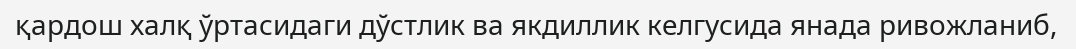қардош халқ ўртасидаги дўстлик ва якдиллик келгусида янада ривожланиб,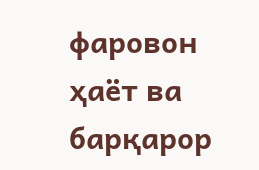фаровон ҳаёт ва барқарор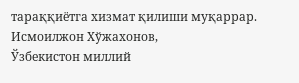тараққиётга хизмат қилиши муқаррар.
Исмоилжон Хўжахонов,
Ўзбекистон миллий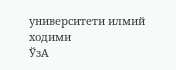университети илмий ходими
ЎзА